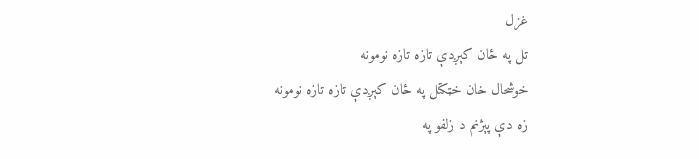غزل
تل په ځان کېږدې تازه تازه نومونه
خوشحال خان خټکتل په ځان کېږدې تازه تازه نومونه
زه دې پېژنم د زلفو په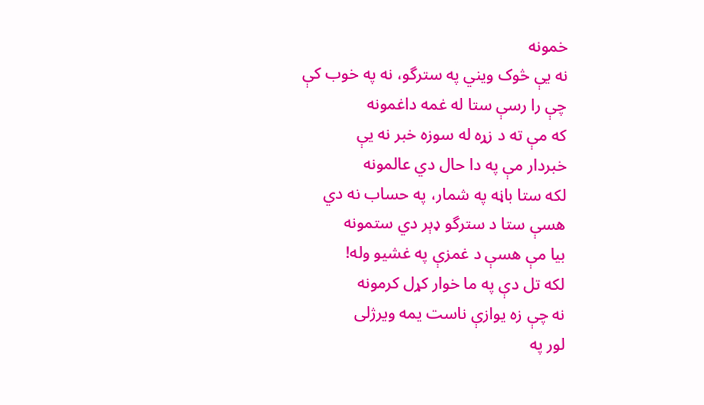خمونه
نه يې څوک ويني په سترگو، نه په خوب کې
چې را رسې ستا له غمه داغمونه
که مې ته د زړه له سوزه خبر نه يې
خبردار مې په دا حال دي عالمونه
لکه ستا باڼه په شمار، په حساب نه دي
هسې ستا د سترگو ډېر دي ستمونه
بيا مې هسې د غمزې په غشيو وله!
لکه تل دې په ما خوار کړل کرمونه
نه چې زه يوازې ناست يمه ويرژلی
لور په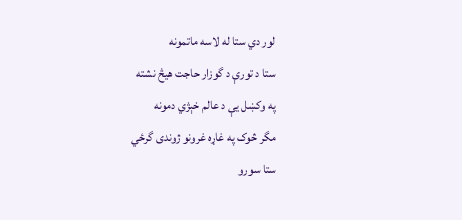لور دي ستا له لاسه ماتمونه
ستا د تورې د گوزار حاجت هيڅ نشته
په وکښل يې د عالم خېژي دمونه
مگر څوک په غاړه غرونو ژوندی گرځي
ستا سورو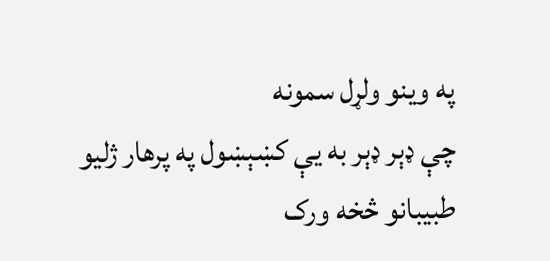په وينو ولړل سمونه
چې ډېر ډېر به يې کښېښول په پرهار ژليو
طبيبانو څخه ورک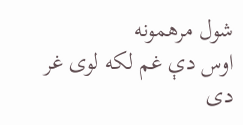شول مرهمونه
اوس دې غم لکه لوی غر دی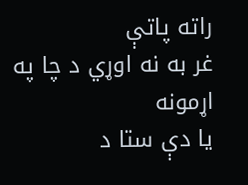راته پاتې
غر به نه اوړي د چا په اړمونه
يا دې ستا د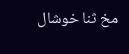مخ ثنا خوشال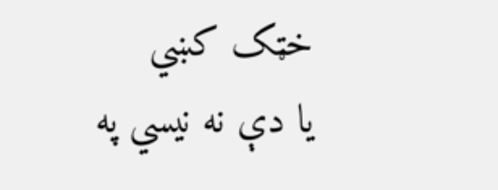خټک کښي
يا دې نه نيسي په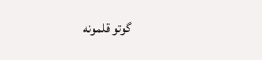گوتو قلمونه